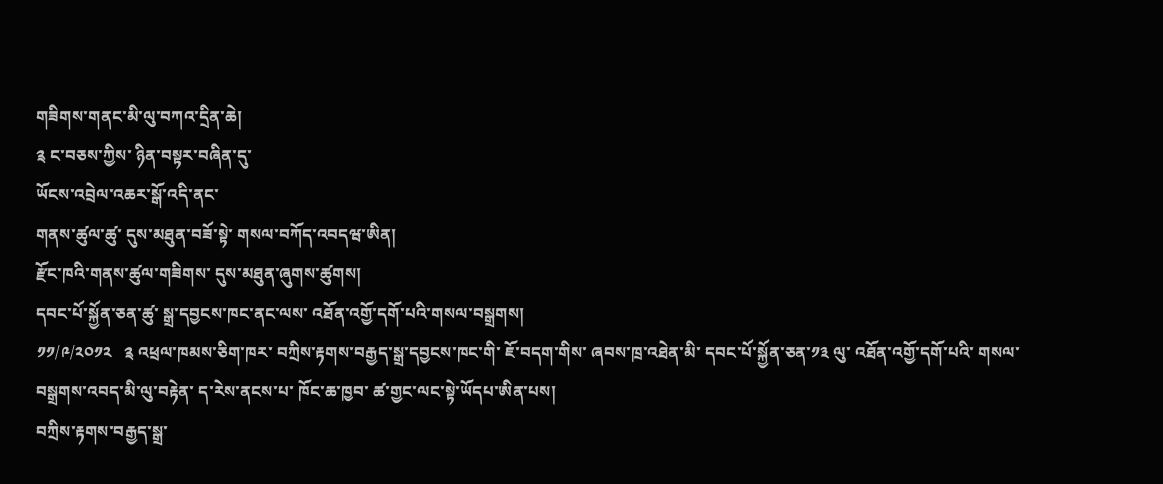གཟིགས་གནང་མི་ལུ་བཀའ་དྲིན་ཆེ།
༉ ང་བཅས་ཀྱིས་ ཉིན་བསྟར་བཞིན་དུ་
ཡོངས་འབྲེལ་འཆར་སྒོ་འདི་ནང་
གནས་ཚུལ་ཚུ་ དུས་མཐུན་བཟོ་སྟེ་ གསལ་བཀོད་འབདཝ་ཨིན།
རྫོང་ཁའི་གནས་ཚུལ་གཟིགས་ དུས་མཐུན་ཞུགས་ཚུགས།
དབང་པོ་སྐྱོན་ཅན་ཚུ་ སྒྲ་དབྱངས་ཁང་ནང་ལས་ འཐོན་འགྱོ་དགོ་པའི་གསལ་བསྒྲགས།
༡༡/༩/༢༠༡༢   ༉ འཕྲལ་ཁམས་ཅིག་ཁར་ བཀྲིས་རྟགས་བརྒྱད་སྒྲ་དབྱངས་ཁང་གི་ ཇོ་བདག་གིས་ ཞབས་ཁྲ་འཐེན་མི་ དབང་པོ་སྐྱོན་ཅན་༡༣ ལུ་ འཐོན་འགྱོ་དགོ་པའི་ གསལ་བསྒྲགས་འབད་མི་ལུ་བརྟེན་ ད་རེས་ནངས་པ་ ཁོང་ཆ་ཁྱབ་ ཚ་གྱང་ལང་སྟེ་ཡོདཔ་ཨིན་པས།
བཀྲིས་རྟགས་བརྒྱད་སྒྲ་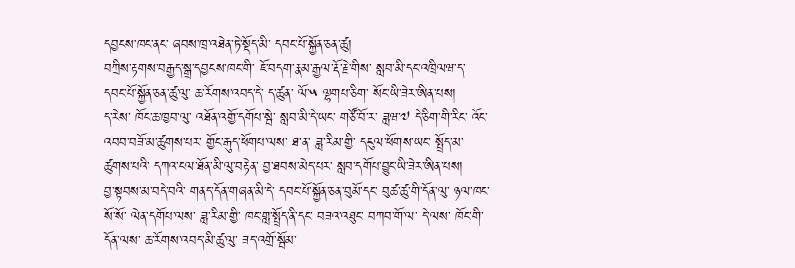དབྱངས་ཁང་ནང་ ཞབས་ཁྲ་འཐེན་ཏེ་སྡོད་མི་ དབང་པོ་སྐྱོན་ཅན་ཚུ།
བཀྲིས་རྟགས་བརྒྱད་སྒྲ་དབྱངས་ཁང་གི་ ཇོ་བདག་རྣམ་རྒྱལ་རྡོ་རྗེ་གིས་ སླབ་མི་དང་འཁྲིལཝ་ད་ དབང་པོ་སྐྱོན་ཅན་ཚུ་ལུ་ ཆ་རོགས་འབད་དེ་ ད་ཚུན་ ལོ་༥ ལྷགཔ་ཅིག་ སོང་ཡི་ཟེར་ཨིན་པས།
ད་རེས་ ཁོང་ཆ་ཁྱབ་ལུ་ འཐོན་འགྱོ་དགོཔ་སྦེ་ སླབ་མི་དེ་ཡང་ གཙོ་བོ་ར་ ཟླཝ་༧ དེ་ཅིག་གི་རིང་ འོང་འབབ་བཟོ་མ་ཚུགས་པར་ གྱོང་རྒུད་ཕོགཔ་ལས་ ཐ་ན་ ཟླ་རིམ་གྱི་ དངུལ་ཕོགས་ཡང་ སྤྲོད་མ་ཚུགས་པའི་ དཀའ་ངལ་ཐོན་མི་ལུ་བརྟེན་ བྱ་ཐབས་མེད་པར་ སླབ་དགོཔ་བྱུང་ཡི་ཟེར་ཨིན་པས།
བྱ་སྟབས་མ་བདེ་བའི་ གནད་དོན་གཞན་མི་དེ་ དབང་པོ་སྐྱོན་ཅན་བུམོ་དང་ བུཚ་ཚུ་གི་དོན་ལུ་ ཉལ་ཁང་སོ་སོ་ ལེན་དགོཔ་ལས་ ཟླ་རིམ་གྱི་ ཁང་གླ་སྤྲོད་ནི་དང་ བཟའ་འཐུང་ བཀབ་གོ་ལ་ དེ་ལས་ ཁོང་གི་དོན་ལས་ ཆ་རོགས་འབད་མི་ཚུ་ལུ་ ཟད་འགྲོ་སྦོམ་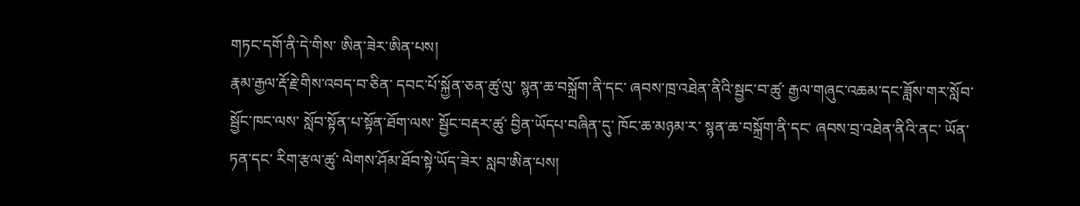གཏང་དགོ་ནི་དེ་གིས་ ཨིན་ཟེར་ཨིན་པས།
རྣམ་རྒྱལ་རྡོ་རྗེ་གིས་འབད་བ་ཅིན་ དབང་པོ་སྐྱོན་ཅན་ཚུ་ལུ་ སྙན་ཆ་བསྐྲོག་ནི་དང་ ཞབས་ཁྲ་འཐེན་ནིའི་སྦྱང་བ་ཚུ་ རྒྱལ་གཞུང་འཆམ་དང་ཟློས་གར་སློབ་སྦྱོང་ཁང་ལས་ སློབ་སྟོན་པ་སྟོན་ཐོག་ལས་ སྦྱོང་བརྡར་ཚུ་ བྱིན་ཡོདཔ་བཞིན་དུ་ ཁོང་ཆ་མཉམ་ར་ སྙན་ཆ་བསྐྲོག་ནི་དང་ ཞབས་བྲ་འཐེན་ནིའི་ནང་ ཡོན་ཏན་དང་ རིག་རྩལ་ཚུ་ ལེགས་ཤོམ་ཐོབ་སྟེ་ཡོད་ཟེར་ སླབ་ཨིན་པས།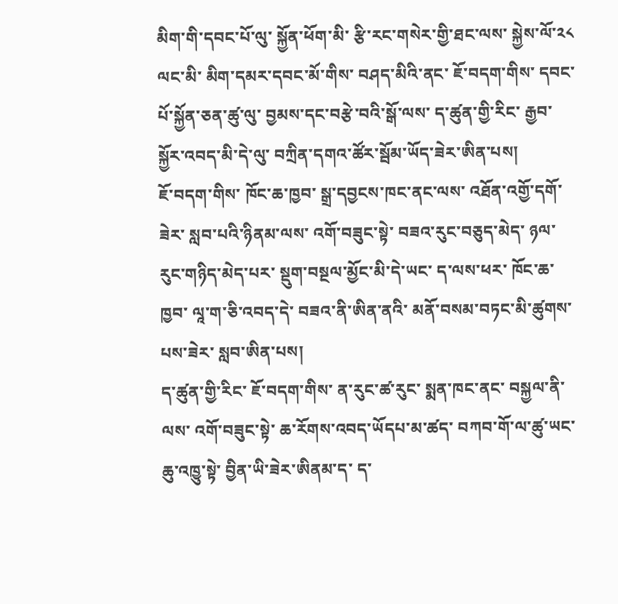མིག་གི་དབང་པོ་ལུ་ སྐྱོན་ཕོག་མི་ རྩི་རང་གསེར་གྱི་ཐང་ལས་ སྐྱེས་ལོ་༢༨ ལང་མི་ མིག་དམར་དབང་མོ་གིས་ བཤད་མིའི་ནང་ ཇོ་བདག་གིས་ དབང་པོ་སྐྱོན་ཅན་ཚུ་ལུ་ བྱམས་དང་བརྩེ་བའི་སྒོ་ལས་ ད་ཚུན་གྱི་རིང་ རྒྱབ་སྐྱོར་འབད་མི་དེ་ལུ་ བཀྲིན་དགའ་ཚོར་སྦོམ་ཡོད་ཟེར་ཨིན་པས།
ཇོ་བདག་གིས་ ཁོང་ཆ་ཁྱབ་ སྒྲ་དབྱངས་ཁང་ནང་ལས་ འཐོན་འགྱོ་དགོ་ཟེར་ སླབ་པའི་ཉིནམ་ལས་ འགོ་བཟུང་སྟེ་ བཟའ་རུང་བཅུད་མེད་ ཉལ་རུང་གཉིད་མེད་པར་ སྡུག་བསྔལ་མྱོང་མི་དེ་ཡང་ ད་ལས་ཕར་ ཁོང་ཆ་ཁྱབ་ ལཱ་ག་ཅི་འབད་དེ་ བཟའ་ནི་ཨིན་ནའི་ མནོ་བསམ་བཏང་མི་ཚུགས་པས་ཟེར་ སླབ་ཨིན་པས།
ད་ཚུན་གྱི་རིང་ ཇོ་བདག་གིས་ ན་རུང་ཚ་རུང་ སྨན་ཁང་ནང་ བསྐྱལ་ནི་ལས་ འགོ་བཟུང་སྟེ་ ཆ་རོགས་འབད་ཡོདཔ་མ་ཚད་ བཀབ་གོ་ལ་ཚུ་ཡང་ ཆུ་འཁྱུ་སྟེ་ བྱིན་ཡི་ཟེར་ཨིནམ་ད་ ད་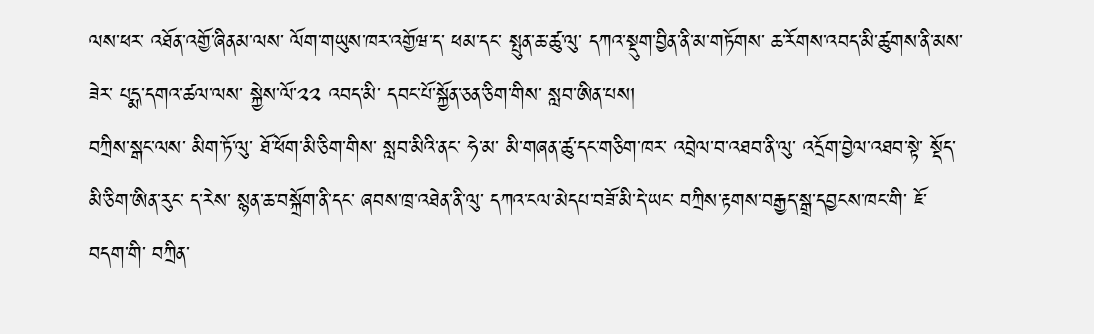ལས་ཕར་ འཐོན་འགྱོ་ཞིནམ་ལས་ ལོག་གཡུས་ཁར་འགྱོཝ་ད་ ཕམ་དང་ སྤུན་ཆ་ཚུ་ལུ་ དཀའ་སྡུག་བྱིན་ནི་མ་གཏོགས་ ཆ་རོགས་འབད་མི་ཚུགས་ནི་མས་ཟེར་ པདྨ་དགའ་ཚལ་ལས་ སྐྱེས་ལོ་༢༢ འབད་མི་ དབང་པོ་སྐྱོན་ཅན་ཅིག་གིས་ སླབ་ཨིན་པས།
བཀྲིས་སྒང་ལས་ མིག་ཏོ་ལུ་ ཐོ་ཕོག་མི་ཅིག་གིས་ སླབ་མིའི་ནང་ ཧེ་མ་ མི་གཞན་ཚུ་དང་གཅིག་ཁར་ འབྲེལ་བ་འཐབ་ནི་ལུ་ འདྲོག་བྱེལ་འཐབ་སྟེ་ སྡོད་མི་ཅིག་ཨིན་རུང་ ད་རེས་ སྙན་ཆ་བསྐྲོག་ནི་དང་ ཞབས་ཁྲ་འཐེན་ནི་ལུ་ དཀའ་ངལ་མེདཔ་བཟོ་མི་དེ་ཡང་ བཀྲིས་རྟགས་བརྒྱད་སྒྲ་དབྱངས་ཁང་གི་ ཇོ་བདག་གི་ བཀྲིན་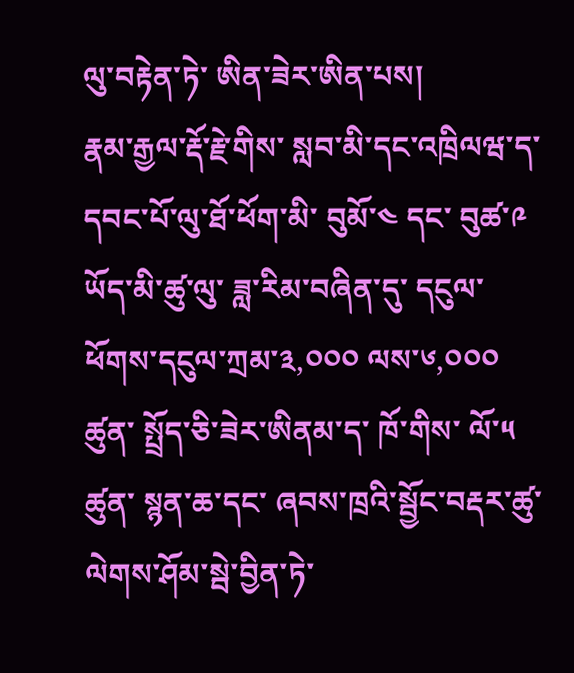ལུ་བརྟེན་ཏེ་ ཨིན་ཟེར་ཨིན་པས།
རྣམ་རྒྱལ་རྡོ་རྗེ་གིས་ སླབ་མི་དང་འཁྲིལཝ་ད་ དབང་པོ་ལུ་ཐོ་ཕོག་མི་ བུམོ་༤ དང་ བུཚ་༩ ཡོད་མི་ཚུ་ལུ་ ཟླ་རིམ་བཞིན་དུ་ དངུལ་ཕོགས་དངུལ་ཀྲམ་༣,༠༠༠ ལས་༦,༠༠༠ ཚུན་ སྤྲོད་ཅི་ཟེར་ཨིནམ་ད་ ཁོ་གིས་ ལོ་༥ ཚུན་ སྙན་ཆ་དང་ ཞབས་ཁྲའི་སྦྱོང་བརྡར་ཚུ་ ལེགས་ཤོམ་སྦེ་བྱིན་ཏེ་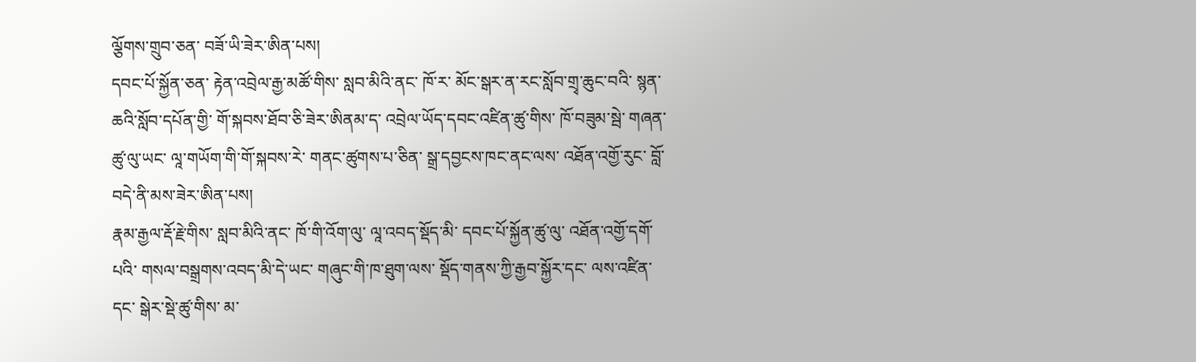ལྕོགས་གྲུབ་ཅན་ བཟོ་ཡི་ཟེར་ཨིན་པས།
དབང་པོ་སྐྱོན་ཅན་ རྟེན་འབྲེལ་རྒྱ་མཚོ་གིས་ སླབ་མིའི་ནང་ ཁོ་ར་ མོང་སྒར་ན་རང་སློབ་གྲྭ་ཆུང་བའི་ སྙན་ཆའི་སློབ་དཔོན་གྱི་ གོ་སྐབས་ཐོབ་ཅི་ཟེར་ཨིནམ་ད་ འབྲེལ་ཡོད་དབང་འཛིན་ཚུ་གིས་ ཁོ་བཟུམ་སྦེ་ གཞན་ཚུ་ལུ་ཡང་ ལཱ་གཡོག་གི་གོ་སྐབས་རེ་ གནང་ཚུགས་པ་ཅིན་ སྒྲ་དབྱངས་ཁང་ནང་ལས་ འཐོན་འགྱོ་རུང་ བློ་བདེ་ནི་མས་ཟེར་ཨིན་པས།
རྣམ་རྒྱལ་རྡོ་རྗེ་གིས་ སླབ་མིའི་ནང་ ཁོ་གི་འོག་ལུ་ ལཱ་འབད་སྡོད་མི་ དབང་པོ་སྐྱོན་ཚུ་ལུ་ འཐོན་འགྱོ་དགོ་པའི་ གསལ་བསྒྲགས་འབད་མི་དེ་ཡང་ གཞུང་གི་ཁ་ཐུག་ལས་ སྡོད་གནས་ཀྱི་རྒྱབ་སྐྱོར་དང་ ལས་འཛིན་དང་ སྒེར་སྡེ་ཚུ་གིས་ མ་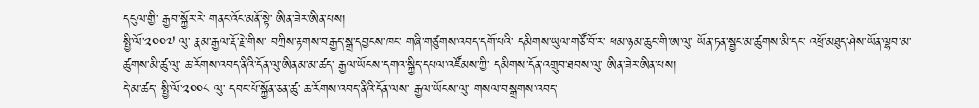དངུལ་གྱི་ རྒྱབ་སྐྱོར་རེ་ གནང་འོང་མནོ་སྟེ་ ཨིན་ཟེར་ཨིན་པས།
སྤྱི་ལོ་༢༠༠༧ ལུ་ རྣམ་རྒྱལ་རྡོ་རྗེ་གིས་ བཀྲིས་རྟགས་བརྒྱད་སྒྲ་དབྱངས་ཁང་ གཞི་གཙུགས་འབད་དགོ་པའི་ དམིགས་ཡུལ་གཙོ་བོ་ར་ ཕམ་ཉམ་ཆུང་གི་ཨ་ལུ་ ཡོན་ཏན་སྦྱང་མ་ཚུགས་མི་དང་ འཕྲོ་མཐུད་ཤེས་ཡོན་ལྷབ་མ་ཚུགས་མི་ཚུ་ལུ་ ཆ་རོགས་འབད་ནིའི་དོན་ལུ་ཨིནམ་མ་ཚད་ རྒྱལ་ཡོངས་དགའ་སྐྱིད་དཔལ་འཛོམས་ཀྱི་ དམིགས་དོན་འགྲུབ་ཐབས་ལུ་ ཨིན་ཟེར་ཨིན་པས།
དེ་མ་ཚད་ སྤྱི་ལོ་༢༠༠༨ ལུ་ དབང་པོ་སྐྱོན་ཅན་ཚུ་ ཆ་རོགས་འབད་ནིའི་དོན་ལས་ རྒྱལ་ཡོངས་ལུ་ གསལ་བསྒྲགས་འབད་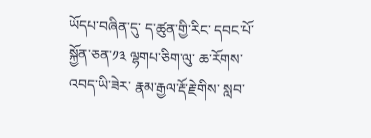ཡོདཔ་བཞིན་དུ་ ད་ཚུན་གྱི་རིང་ དབང་པོ་སྐྱོན་ཅན་༡༣ ལྷགཔ་ཅིག་ལུ་ ཆ་རོགས་འབད་ཡི་ཟེར་ རྣམ་རྒྱལ་རྡོ་རྗེ་གིས་ སླབ་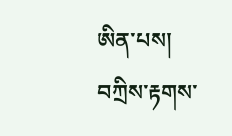ཨིན་པས།
བཀྲིས་རྟགས་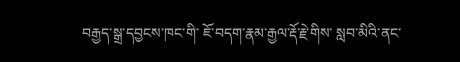བརྒྱད་སྒྲ་དབྱངས་ཁང་གི་ ཇོ་བདག་རྣམ་རྒྱལ་རྡོ་རྗེ་གིས་ སླབ་མིའི་ནང་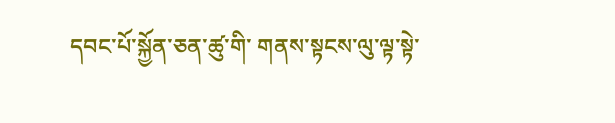དབང་པོ་སྐྱོན་ཅན་ཚུ་གི་ གནས་སྟངས་ལུ་ལྟ་སྟེ་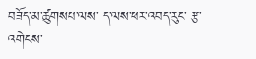བཟོད་མ་ཚུགསཔ་ལས་ ད་ལས་ཕར་འབད་རུང་ རྩ་འགེངས་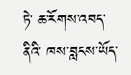ཏེ་ ཆ་རོགས་འབད་ནིའི་ ཁས་བླངས་ཡོད་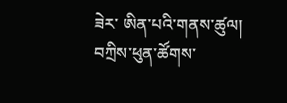ཟེར་ ཨིན་པའི་གནས་ཚུལ།
བཀྲིས་ཕུན་ཚོགས་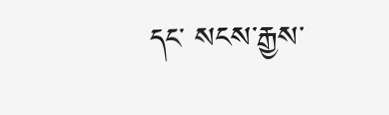དང་ སངས་རྒྱས་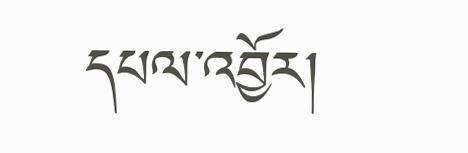དཔལ་འབྱོར།